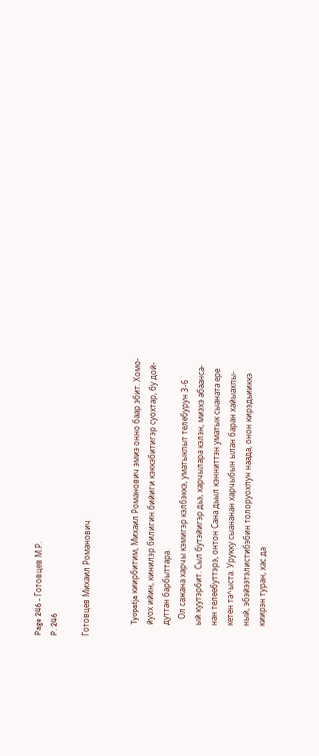Page 246 - Готовцев М.Р.
P. 246

Готовцев Михаил Романович


      Tyopatja киирбитим, Михаил Романович эмиэ онно баар эбит. Хомо-
      йуох ийин, кинилэр билигин бийиги кэккэбитигэр суохтар, бу дой-
      дуттан барбыттара.
         Ол сажана харчы кэмигэр кэлбэккэ, уматыкпыт телебурун 3-6
      ый куутэрбит. Сыл бутэйигэр дьэ, харчылара кэлэн, миэхэ абаанса-
      нан телеебуттэрэ, онтон Сана дьыл кэнниттэн уматык сыаната ере
      кетен та^ыста. Урукку сыананан харчыбын ылан баран хайыахпы-
      ный, эбэйээтэлистибэбин толоруохпун наада, онон кирэдьииккэ
      киирэн туран, хас да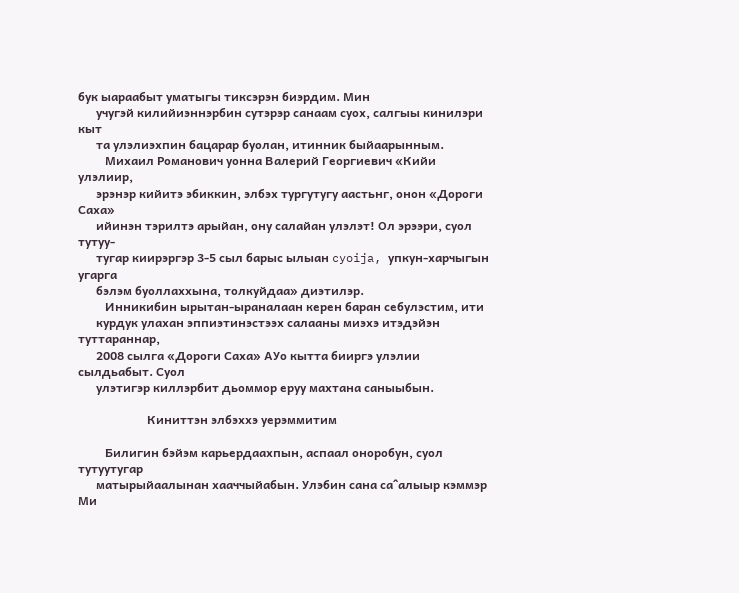бук ыараабыт уматыгы тиксэрэн биэрдим. Мин
      учугэй килийиэннэрбин сутэрэр санаам суох, салгыы кинилэри кыт
      та улэлиэхпин бацарар буолан, итинник быйаарынным.
         Михаил Романович уонна Валерий Георгиевич «Кийи улэлиир,
      эрэнэр кийитэ эбиккин, элбэх тургутугу аастьнг, онон «Дороги Саха»
      ийинэн тэрилтэ арыйан, ону салайан улэлэт! Ол эрээри, суол тутуу-
      тугар киирэргэр 3-5 сыл барыс ылыан cyoija, упкун-харчыгын угарга
      бэлэм буоллаххына, толкуйдаа» диэтилэр.
         Инникибин ырытан-ыраналаан керен баран себулэстим, ити
      курдук улахан эппиэтинэстээх салааны миэхэ итэдэйэн туттараннар,
      2008 сылга «Дороги Саха» АУо кытта бииргэ улэлии сылдьабыт. Суол
      улэтигэр киллэрбит дьоммор еруу махтана саныыбын.

                       Киниттэн элбэххэ уерэммитим

         Билигин бэйэм карьердаахпын, аспаал оноробун, суол тутуутугар
      матырыйаалынан хааччыйабын. Улэбин сана са^алыыр кэммэр Ми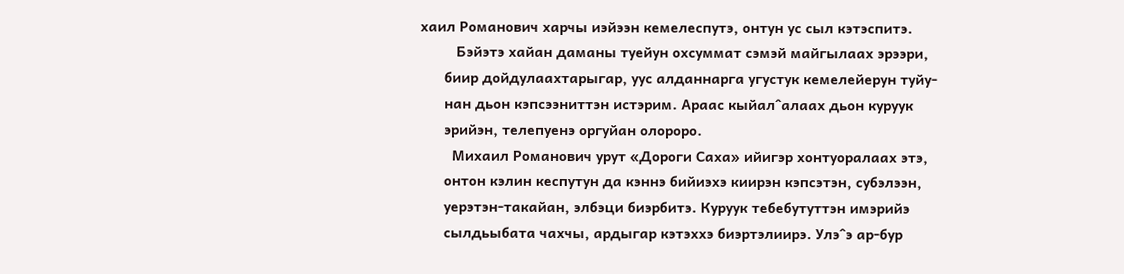хаил Романович харчы иэйээн кемелеспутэ, онтун ус сыл кэтэспитэ.
         Бэйэтэ хайан даманы туейун охсуммат сэмэй майгылаах эрээри,
      биир дойдулаахтарыгар, уус алданнарга угустук кемелейерун туйу-
      нан дьон кэпсээниттэн истэрим. Араас кыйал^алаах дьон куруук
      эрийэн, телепуенэ оргуйан олороро.
        Михаил Романович урут «Дороги Саха» ийигэр хонтуоралаах этэ,
      онтон кэлин кеспутун да кэннэ бийиэхэ киирэн кэпсэтэн, субэлээн,
      уерэтэн-такайан, элбэци биэрбитэ. Куруук тебебутуттэн имэрийэ
      сылдьыбата чахчы, ардыгар кэтэххэ биэртэлиирэ. Улэ^э ар-бур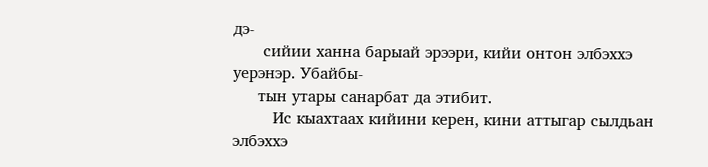дэ-
      сийии ханна барыай эрээри, кийи онтон элбэххэ уерэнэр. Убайбы-
     тын утары санарбат да этибит.
        Ис кыахтаах кийини керен, кини аттыгар сылдьан элбэххэ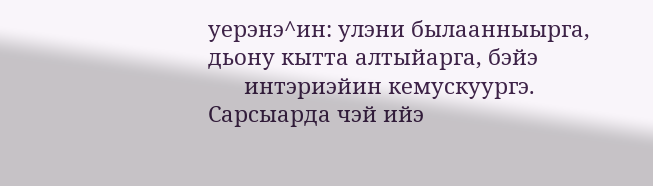уерэнэ^ин: улэни былаанныырга, дьону кытта алтыйарга, бэйэ
      интэриэйин кемускуургэ. Сарсыарда чэй ийэ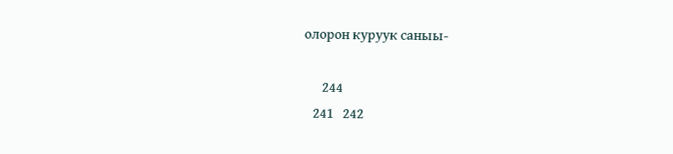олорон куруук саныы-

      244
   241   242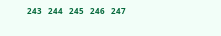243   244   245   246   247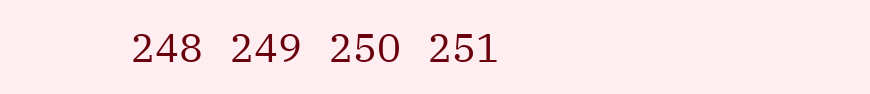248   249   250   251